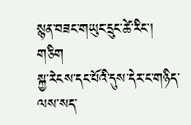སྙན་བཟང་གཡུང་དྲུང་ཚེ་རིང་།
གཅིག
སྐྱ་རེངས་དང་པོའི་དུས་དེར་ང་གཉིད་ལས་སད་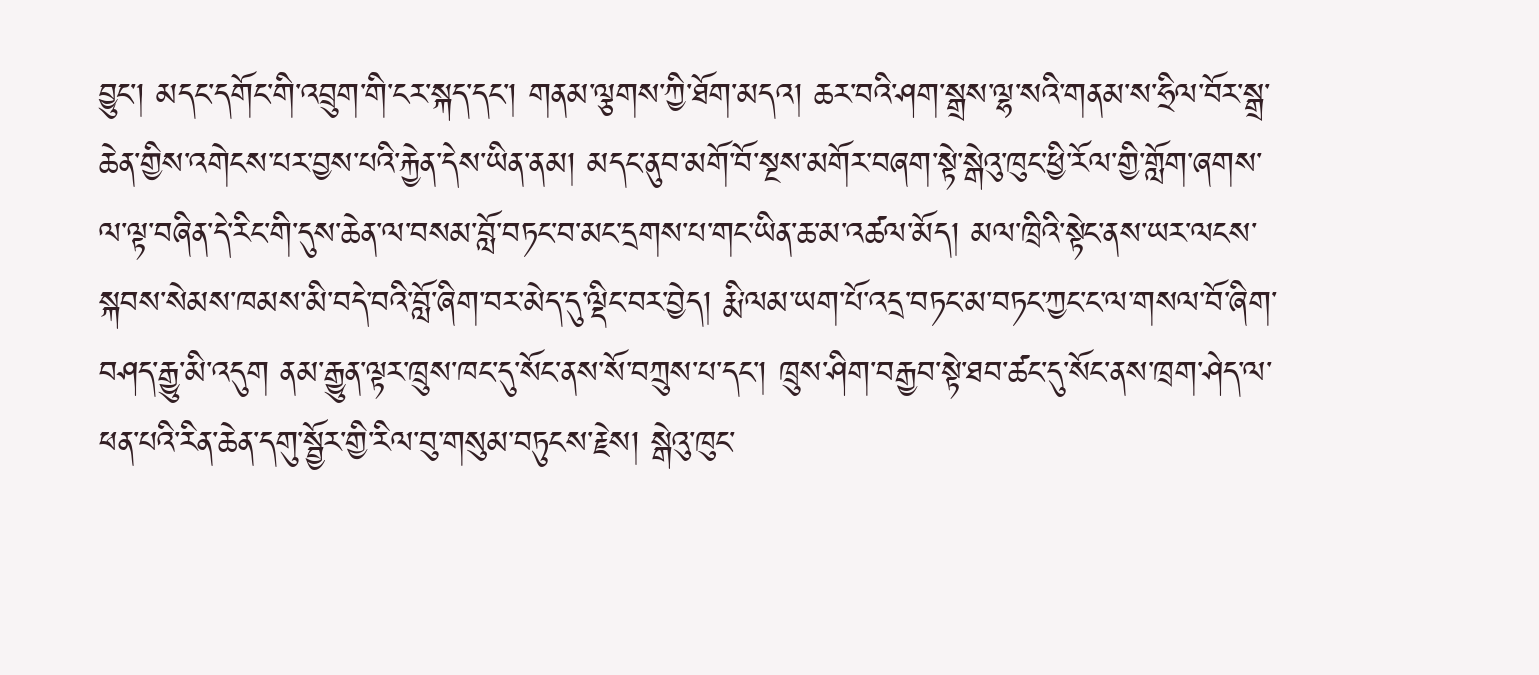བྱུང་། མདང་དགོང་གི་འབྲུག་གི་ངར་སྐད་དང་། གནམ་ལྕགས་ཀྱི་ཐོག་མདའ། ཆར་བའི་ཤག་སྒྲས་ལྷ་སའི་གནམ་ས་ཧྲིལ་བོར་སྒྲ་ཆེན་གྱིས་འགེངས་པར་བྱས་པའི་རྐྱེན་དེས་ཡིན་ནམ། མདང་ནུབ་མགོ་བོ་སྔས་མགོར་བཞག་སྟེ་སྒེའུ་ཁུང་ཕྱི་རོལ་གྱི་གློག་ཞགས་ལ་ལྟ་བཞིན་དེ་རིང་གི་དུས་ཆེན་ལ་བསམ་བློ་བཏང་བ་མང་དྲགས་པ་གང་ཡིན་ཆ་མ་འཚལ་མོད། མལ་ཁྲིའི་སྟེང་ནས་ཡར་ལངས་སྐབས་སེམས་ཁམས་མི་བདེ་བའི་བློ་ཞིག་བར་མེད་དུ་ལྡིང་བར་བྱེད། རྨི་ལམ་ཡག་པོ་འདྲ་བཏང་མ་བཏང་ཀྱང་ང་ལ་གསལ་བོ་ཞིག་བཤད་རྒྱུ་མི་འདུག ནམ་རྒྱུན་ལྟར་ཁྲུས་ཁང་དུ་སོང་ནས་སོ་བཀྲུས་པ་དང་། ཁྲུས་ཤིག་བརྒྱབ་སྟེ་ཐབ་ཚང་དུ་སོང་ནས་ཁྲག་ཤེད་ལ་ཕན་པའི་རིན་ཆེན་དགུ་སྦྱོར་གྱི་རིལ་བུ་གསུམ་བཏུངས་རྗེས། སྒེའུ་ཁུང་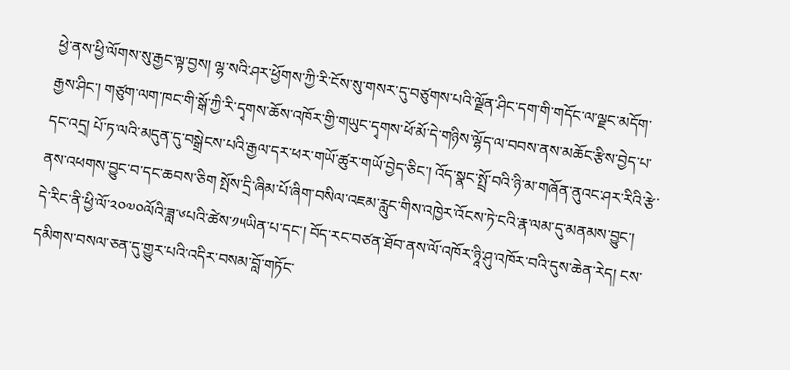ཕྱེ་ནས་ཕྱི་ལོགས་སུ་རྒྱང་ལྟ་བྱས། ལྷ་སའི་ཤར་ཕྱོགས་ཀྱི་རི་ངོས་སུ་གསར་དུ་བཙུགས་པའི་ལྗོན་ཤིང་དག་གི་གདོང་ལ་ལྗང་མདོག་རྒྱས་ཤིང་། གཙུག་ལག་ཁང་གི་སྒོ་ཀྱི་རི་དྭགས་ཆོས་འཁོར་གྱི་གཡུང་དྭགས་ཕོ་མོ་དེ་གཉིས་ལྷོད་ལ་བབས་ནས་མཆོང་རྩིས་བྱེད་པ་དང་འདྲ། པོ་ཏ་ལའི་མདུན་དུ་བསྒྲེངས་པའི་རྒྱལ་དར་ཕར་གཡོ་ཚུར་གཡོ་བྱེད་ཅིང་། འོད་སྣང་སྤྲོ་བའི་ཉི་མ་གཞོན་ནུའང་ཤར་རིའི་རྩེ་ནས་འཕགས་བྱུང་བ་དང་ཆབས་ཅིག སྤོས་དྲི་ཞིམ་པོ་ཞིག་བསིལ་འཇམ་རླུང་གིས་འཁྱེར་འོངས་ཏེ་ངའི་རྣ་ལམ་དུ་མནམས་བྱུང་།
དེ་རིང་ནི་ཕྱི་ལོ་༢༠༧༠ལོའི་ཟླ་༦པའི་ཚེས་༡༥ཡིན་པ་དང་། བོད་རང་བཙན་ཐོབ་ནས་ལོ་འཁོར་ཉཱི་ཤུ་འཁོར་བའི་དུས་ཆེན་རེད། ངས་དམིགས་བསལ་ཅན་དུ་གྱུར་པའི་འདིར་བསམ་བློ་གཏོང་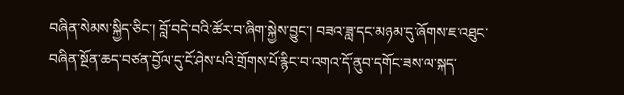བཞིན་སེམས་སྐྱིད་ཅིང་། བློ་བདེ་བའི་ཚོར་བ་ཞིག་སྐྱེས་བྱུང་། བཟའ་ཟླ་དང་མཉམ་དུ་ཞོགས་ཇ་འཐུང་བཞིན་སྔོན་ཆད་བཙན་བྱོལ་དུ་ངོ་ཤེས་པའི་གྲོགས་པོ་རྙིང་བ་འགའ་དོ་ནུབ་དགོང་ཟས་ལ་སྐད་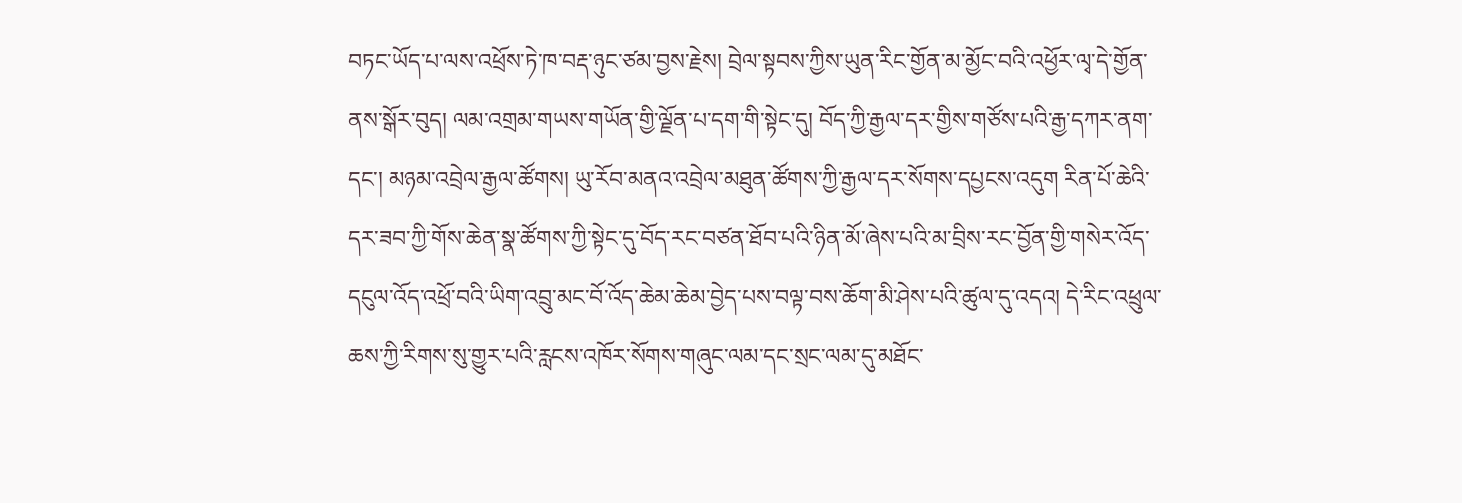བཏང་ཡོད་པ་ལས་འཕྲོས་ཏེ་ཁ་བརྡ་ཉུང་ཙམ་བྱས་རྗེས། བྲེལ་སྟབས་ཀྱིས་ཡུན་རིང་གྱོན་མ་མྱོང་བའི་འཕྱོར་ལྭ་དེ་གྱོན་ནས་སྒོར་བུད། ལམ་འགྲམ་གཡས་གཡོན་གྱི་ལྗོན་པ་དག་གི་སྟེང་དུ། བོད་ཀྱི་རྒྱལ་དར་གྱིས་གཙོས་པའི་རྒྱ་དཀར་ནག་དང་། མཉམ་འབྲེལ་རྒྱལ་ཚོགས། ཡུ་རོབ་མནའ་འབྲེལ་མཐུན་ཚོགས་ཀྱི་རྒྱལ་དར་སོགས་དཔྱངས་འདུག རིན་པོ་ཆེའི་དར་ཟབ་ཀྱི་གོས་ཆེན་སྣ་ཚོགས་ཀྱི་སྟེང་དུ་བོད་རང་བཙན་ཐོབ་པའི་ཉིན་མོ་ཞེས་པའི་མ་བྲིས་རང་བྱོན་གྱི་གསེར་འོད་དངུལ་འོད་འཕྲོ་བའི་ཡིག་འབྲུ་མང་བོ་འོད་ཆེམ་ཆེམ་བྱེད་པས་བལྟ་བས་ཆོག་མི་ཤེས་པའི་ཚུལ་དུ་འདའ། དེ་རིང་འཕྲུལ་ཆས་ཀྱི་རིགས་སུ་གྱུར་པའི་རླངས་འཁོར་སོགས་གཞུང་ལམ་དང་སྲང་ལམ་དུ་མཐོང་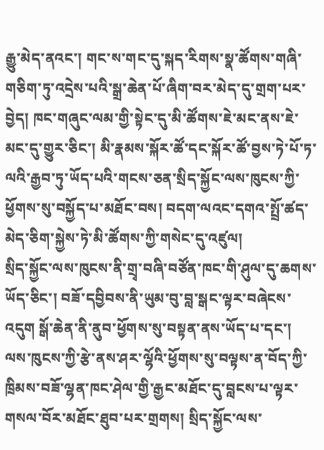རྒྱུ་མེད་ནའང་། གང་ས་གང་དུ་སྐད་རིགས་སྣ་ཚོགས་གཞི་གཅིག་ཏུ་འདྲེས་པའི་སྒྲ་ཆེན་པོ་ཞིག་བར་མེད་དུ་གྲག་པར་བྱེད། ཁང་གཞུང་ལམ་གྱི་སྟེང་དུ་མི་ཚོགས་ཇེ་མང་ནས་ཇེ་མང་དུ་གྱུར་ཅིང་། མི་རྣམས་སྐོར་ཚོ་དང་སྐོར་ཚོ་བྱས་ཏེ་པོ་ཏ་ལའི་རྒྱབ་ཏུ་ཡོད་པའི་གངས་ཅན་སྲིད་སྐྱོང་ལས་ཁུངས་ཀྱི་ཕྱོགས་སུ་བསྐྱོད་པ་མཐོང་བས། བདག་ལའང་དགའ་སྤྲོ་ཚད་མེད་ཅིག་སྐྱེས་ཏེ་མི་ཚོགས་ཀྱི་གསེང་དུ་འཛུལ།
སྲིད་སྐྱོང་ལས་ཁུངས་ནི་གྲྭ་བཞི་བཙོན་ཁང་གི་ཤུལ་དུ་ཆགས་ཡོད་ཅིང་། བཟོ་དབྱིབས་ནི་ཡུམ་བུ་བླ་སྒང་ལྟར་བཞེངས་འདུག སྒོ་ཆེན་ནི་ནུབ་ཕྱོགས་སུ་བསྟན་ནས་ཡོད་པ་དང་། ལས་ཁུངས་ཀྱི་རྩེ་ནས་ཤར་ལྷོའི་ཕྱོགས་སུ་བལྟས་ན་བོད་ཀྱི་ཁྲིམས་བཟོ་ལྷན་ཁང་ཤེལ་གྱི་རྒྱང་མཐོང་དུ་བླངས་པ་ལྟར་གསལ་བོར་མཐོང་ཐུབ་པར་གྲགས། སྲིད་སྐྱོང་ལས་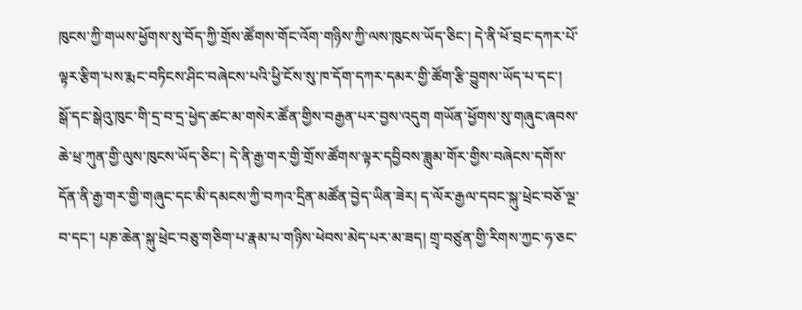ཁུངས་ཀྱི་གཡས་ཕྱོགས་སུ་བོད་ཀྱི་གྲོས་ཚོགས་གོང་འོག་གཉིས་ཀྱི་ལས་ཁུངས་ཡོད་ཅིང་། དེ་ནི་ཕོ་བྲང་དཀར་པོ་ལྟར་རྩིག་པས་རྨང་བཏིངས་ཤིང་བཞེངས་པའི་ཕྱི་ངོས་སུ་ཁ་དོག་དཀར་དམར་གྱི་ཚོག་རྩི་བྱུགས་ཡོད་པ་དང་། སྒོ་དང་སྒེའུ་ཁུང་གི་དྲ་བ་དྲ་ཕྱེད་ཚང་མ་གསེར་ཚོན་གྱིས་བརྒྱན་པར་བྱས་འདུག གཡོན་ཕྱོགས་སུ་གཞུང་ཞབས་ཆེ་ཕྲ་ཀུན་གྱི་ལུས་ཁུངས་ཡོད་ཅིང་། དེ་ནི་རྒྱ་གར་གྱི་གྲོས་ཚོགས་ལྟར་དབྱིབས་ཟླུམ་གོར་གྱིས་བཞེངས་དགོས་དོན་ནི་རྒྱ་གར་གྱི་གཞུང་དང་མི་དམངས་ཀྱི་བཀའ་དྲིན་མཚོན་བྱེད་ཡིན་ཟེར། ད་ལོར་རྒྱལ་དབང་སྐུ་ཕྲེང་བཅོ་ལྔ་བ་དང་། པཎ་ཆེན་སྐུ་ཕྲེང་བཅུ་གཅིག་པ་རྣམ་པ་གཉིས་ཕེབས་མེད་པར་མ་ཟད། གྲྭ་བཙུན་གྱི་རིགས་ཀྱང་ཧ་ཅང་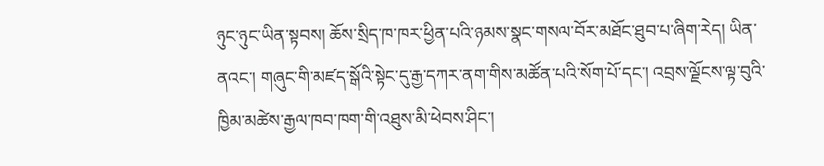ཉུང་ཉུང་ཡིན་སྟབས། ཆོས་སྲིད་ཁ་ཁར་ཕྱིན་པའི་ཉམས་སྣང་གསལ་བོར་མཐོང་ཐུབ་པ་ཞིག་རེད། ཡིན་ནའང་། གཞུང་གི་མཛད་སྒོའི་སྟེང་དུ་རྒྱ་དཀར་ནག་གིས་མཚོན་པའི་སོག་པོ་དང་། འབྲས་ལྗོངས་ལྟ་བུའི་ཁྱིམ་མཚེས་རྒྱལ་ཁབ་ཁག་གི་འཐུས་མི་ཕེབས་ཤིང་།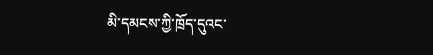མི་དམངས་ཀྱི་ཁྲོད་དུའང་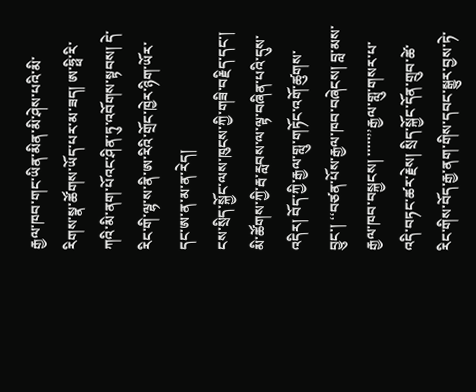རྒྱལ་ཁབ་གང་ཡིན་མིན་མི་ཤེས་པའི་མི་རིགས་སྣ་ཚོགས་ཡོད་པར་མ་ཟད། ཨ་ཧྥི་རི་ཀའི་མི་ནག་པོའང་ཤིན་ཏུ་འབོགས་སྟབས། དེ་རིང་གི་ལྷ་ས་ནི་ཨ་རིའི་གྲོང་ཁྱེར་ཉིག་ཡོར་དང་ཨ་ན་མ་ན་རེད།
ངས་སྲིད་སྐྱོང་ལས་ཁུངས་ཀྱི་གཟི་བརྗིད་དང་། མི་ཚོགས་ཀྱི་རྦ་རླབས་ལ་ལྟ་བཞིན་པའི་དུས་
འདིར། བོད་ཀྱི་རྒྱལ་གླུ་གཏོང་འགོ་ཚུགས་བྱུང་། ‘‘བཙན་པོས་རྒྱལ་ཁབ་བཞེངས། བླ་མས་རྒྱལ་ཁབ་བསྐྱངས། ་་་་་’’རྒྱལ་གླུ་གསར་པ་འདི་བཏང་ཚར་རྗེས། སྲིད་སྐྱོང་དོན་གྲུབ་ཚེ་རིང་གིས་བོད་རྒྱ་ནག་གིས་དབང་སྒྱུར་བྱས་ཏེ་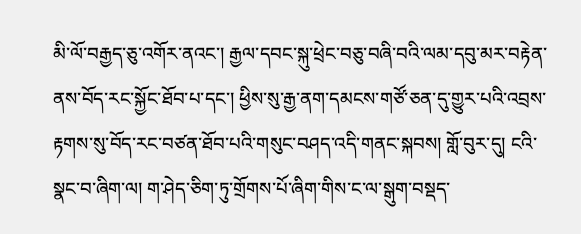མི་ལོ་བརྒྱད་ཅུ་འགོར་ནའང་། རྒྱལ་དབང་སྐུ་ཕྲེང་བཅུ་བཞི་བའི་ལམ་དབུ་མར་བརྟེན་ནས་བོད་རང་སྐྱོང་ཐོབ་པ་དང་། ཕྱིས་སུ་རྒྱ་ནག་དམངས་གཙོ་ཅན་དུ་གྱུར་པའི་འབྲས་རྟགས་སུ་བོད་རང་བཙན་ཐོབ་པའི་གསུང་བཤད་འདི་གནང་སྐབས། གློ་བུར་དུ། ངའི་སྣང་བ་ཞིག་ལ། ག་ཤེད་ཅིག་ཏུ་གྲོགས་པོ་ཞིག་གིས་ང་ལ་སྒུག་བསྡད་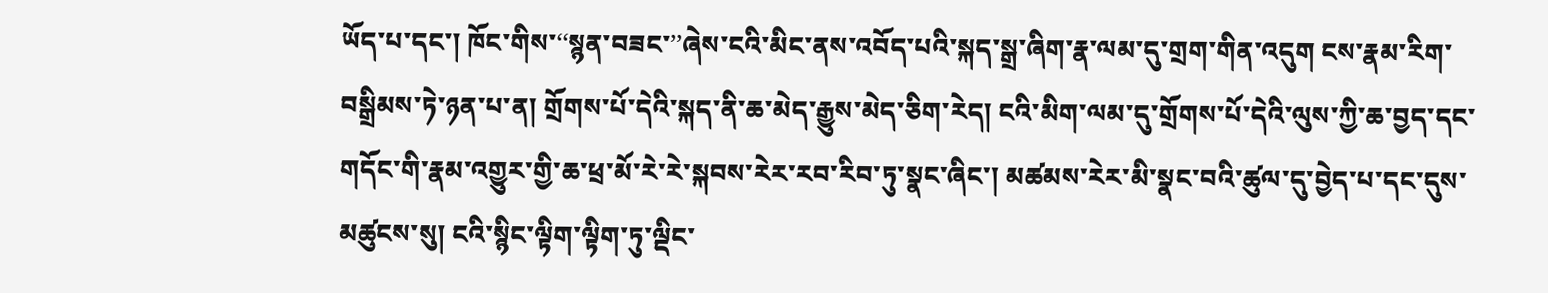ཡོད་པ་དང་། ཁོང་གིས་‘‘སྙན་བཟང་’’ཞེས་ངའི་མིང་ནས་འབོད་པའི་སྐད་སྒྲ་ཞིག་རྣ་ལམ་དུ་གྲག་གིན་འདུག ངས་རྣམ་རིག་བསྒྲིམས་ཏེ་ཉན་པ་ན། གྲོགས་པོ་དེའི་སྐད་ནི་ཆ་མེད་རྒྱུས་མེད་ཅིག་རེད། ངའི་མིག་ལམ་དུ་གྲོགས་པོ་དེའི་ལུས་ཀྱི་ཆ་བྱད་དང་གདོང་གི་རྣམ་འགྱུར་གྱི་ཆ་ཕྲ་མོ་རེ་རེ་སྐབས་རེར་རབ་རིབ་ཏུ་སྣང་ཞིང་། མཚམས་རེར་མི་སྣང་བའི་ཚུལ་དུ་བྱེད་པ་དང་དུས་མཚུངས་སུ། ངའི་སྙིང་ལྟིག་ལྟིག་ཏུ་ལྡིང་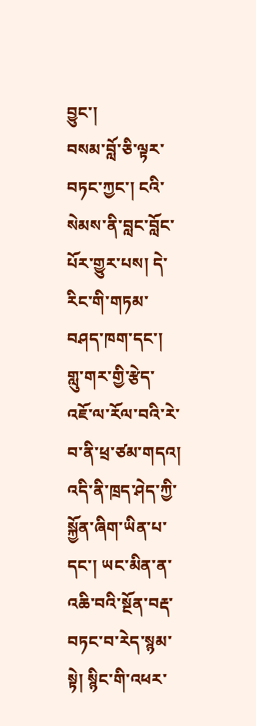བྱུང་།
བསམ་བློ་ཅི་ལྟར་བཏང་ཀྱང་། ངའི་སེམས་ནི་བླང་བློང་པོར་གྱུར་པས། དེ་རིང་གི་གཏམ་བཤད་ཁག་དང་། གླུ་གར་གྱི་རྩེད་འཇོ་ལ་རོལ་བའི་རེ་བ་ནི་ཕྲ་ཙམ་གདའ། འདི་ནི་ཁྲད་ཤེད་ཀྱི་སྐྱོན་ཞིག་ཡིན་པ་དང་། ཡང་མིན་ན་འཆི་བའི་སྔོན་བརྡ་བཏང་བ་རེད་སྙམ་སྟེ། སྙིང་གི་འཕར་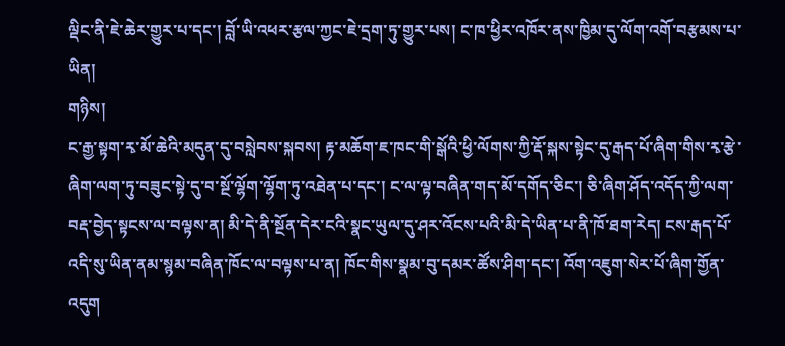ལྡིང་ནི་ཇེ་ཆེར་གྱུར་པ་དང་། བློ་ཡི་འཕར་རྩལ་ཀྱང་ཇེ་དྲག་ཏུ་གྱུར་པས། ང་ཁ་ཕྱིར་འཁོར་ནས་ཁྱིམ་དུ་ལོག་འགོ་བརྩམས་པ་ཡིན།
གཉིས།
ང་རྒྱ་སྟག་རྭ་མོ་ཆེའི་མདུན་དུ་བསླེབས་སྐབས། རྟ་མཆོག་ཇ་ཁང་གི་སྒོའི་ཕྱི་ལོགས་ཀྱི་རྡོ་སྐས་སྟེང་དུ་རྒད་པོ་ཞིག་གིས་རྭ་རྩེ་ཞིག་ལག་ཏུ་བཟུང་སྟེ་དུ་བ་སྔོ་ལྷོག་ལྷོག་ཏུ་འཐེན་པ་དང་། ང་ལ་ལྟ་བཞིན་གད་མོ་དགོད་ཅིང་། ཅི་ཞིག་ཤོད་འདོད་ཀྱི་ལག་བརྡ་བྱེད་སྟངས་ལ་བལྟས་ན། མི་དེ་ནི་སྔོན་དེར་ངའི་སྣང་ཡུལ་དུ་ཤར་འོངས་པའི་མི་དེ་ཡིན་པ་ནི་ཁོ་ཐག་རེད། ངས་རྒད་པོ་འདི་སུ་ཡིན་ནམ་སྙམ་བཞིན་ཁོང་ལ་བལྟས་པ་ན། ཁོང་གིས་སྣམ་བུ་དམར་ཚོས་ཤིག་དང་། འོག་འཇུག་སེར་པོ་ཞིག་གྱོན་འདུག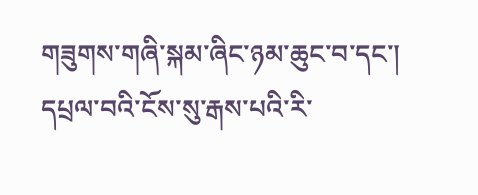གཟུགས་གཞི་སྐམ་ཞིང་ཉམ་ཆུང་བ་དང་། དཔྲལ་བའི་ངོས་སུ་རྒས་པའི་རི་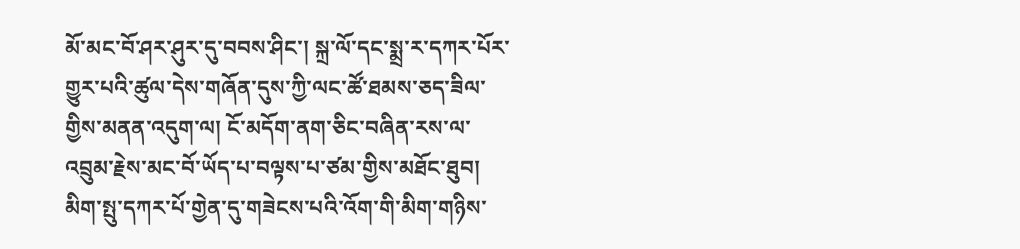མོ་མང་བོ་ཤར་ཤུར་དུ་བབས་ཤིང་། སྐྲ་ལོ་དང་སྨྲ་ར་དཀར་པོར་གྱུར་པའི་ཚུལ་དེས་གཞོན་དུས་ཀྱི་ལང་ཚོ་ཐམས་ཅད་ཟིལ་གྱིས་མནན་འདུག་ལ། ངོ་མདོག་ནག་ཅིང་བཞིན་རས་ལ་འབྲུམ་རྗེས་མང་བོ་ཡོད་པ་བལྟས་པ་ཙམ་གྱིས་མཐོང་ཐུབ། མིག་སྤུ་དཀར་པོ་གྱེན་དུ་གཟེངས་པའི་འོག་གི་མིག་གཉིས་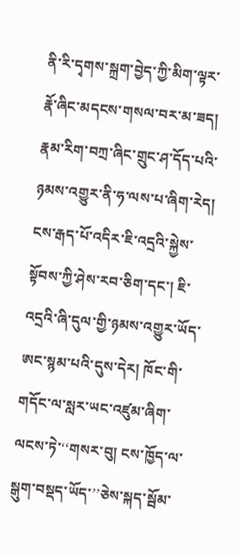ནི་རི་དྭགས་སྐྲག་བྱེད་ཀྱི་མིག་ལྟར་རྣོ་ཞིང་མདངས་གསལ་བར་མ་ཟད། རྣམ་རིག་བཀྲ་ཞིང་གྲུང་ཤ་དོད་པའི་ཉམས་འགྱུར་ནི་ཧ་ལས་པ་ཞིག་རེད། ངས་རྒད་པོ་འདིར་ཇི་འདྲའི་སྐྱེས་སྟོབས་ཀྱི་ཤེས་རབ་ཅིག་དང་། ཇི་འདྲའི་ཞི་དུལ་གྱི་ཉམས་འགྱུར་ཡོད་ཨང་སྙམ་པའི་དུས་དེར། ཁོང་གི་གདོང་ལ་སླར་ཡང་འཛུམ་ཞིག་ལངས་ཏེ་‘‘གསར་བུ། ངས་ཁྱོད་ལ་སྒུག་བསྡད་ཡོད་’’ཅེས་སྐད་སྦོམ་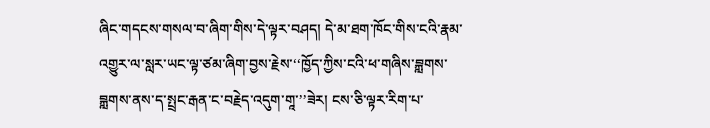ཞིང་གདངས་གསལ་བ་ཞིག་གིས་དེ་ལྟར་བཤད། དེ་མ་ཐག་ཁོང་གིས་ངའི་རྣམ་འགྱུར་ལ་སླར་ཡང་ལྟ་ཙམ་ཞིག་བྱས་རྗེས་‘‘ཁྱོད་ཀྱིས་ངའི་ཕ་གཞིས་བྐླགས་བྐླགས་ནས་ད་སྤྲང་རྒན་ང་བརྗེད་འདུག་གཱ་’’ཟེར། ངས་ཅི་ལྟར་རིག་པ་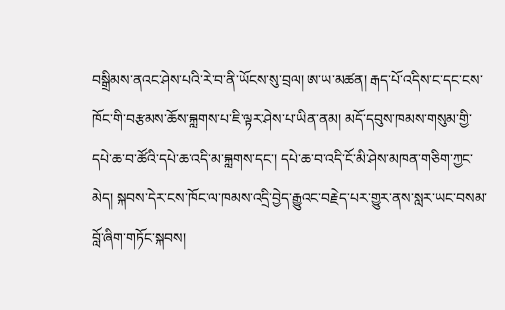བསྒྲིམས་ནའང་ཤེས་པའི་རེ་བ་ནི་ཡོངས་སུ་བྲལ། ཨ་ཡ་མཚན། རྒད་པོ་འདིས་ང་དང་ངས་ཁོང་གི་བརྩམས་ཆོས་བྐླགས་པ་ཇི་ལྟར་ཤེས་པ་ཡིན་ནམ། མདོ་དབུས་ཁམས་གསུམ་གྱི་དཔེ་ཆ་བ་ཚོའི་དཔེ་ཆ་འདི་མ་བྐླགས་དང་། དཔེ་ཆ་བ་འདི་ངོ་མི་ཤེས་མཁན་གཅིག་ཀྱང་མེད། སྐབས་དེར་ངས་ཁོང་ལ་ཁམས་འདྲི་བྱེད་རྒྱུའང་བརྗེད་པར་གྱུར་ནས་སླར་ཡང་བསམ་བློ་ཞིག་གཏོང་སྐབས།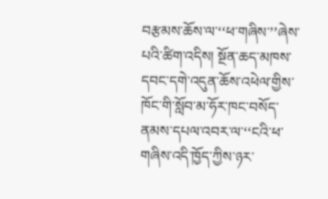བརྩམས་ཆོས་ལ་‘‘ཕ་གཞིས་’’ཞེས་པའི་ཚིག་འདིས། སྔོན་ཆད་མཁས་དབང་དགེ་འདུན་ཆོས་འཕེལ་གྱིས་ཁོང་གི་སློབ་མ་ཧོར་ཁང་བསོད་ནམས་དཔལ་འབར་ལ་‘‘ངའི་ཕ་གཞིས་འདི་ཁྱོད་ཀྱིས་ཉར་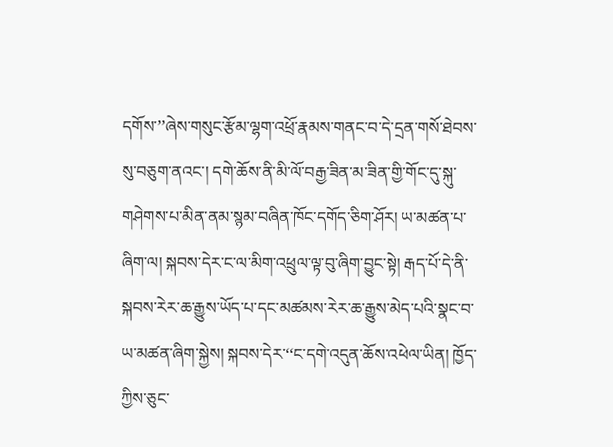དགོས་’’ཞེས་གསུང་རྩོམ་ལྷག་འཕྲོ་རྣམས་གནང་བ་དེ་དྲན་གསོ་ཐེབས་སུ་བཅུག་ནའང་། དགེ་ཆོས་ནི་མི་ལོ་བརྒྱ་ཟིན་མ་ཟིན་གྱི་གོང་དུ་སྐུ་གཤེགས་པ་མིན་ནམ་སྙམ་བཞིན་ཁོང་དགོད་ཅིག་ཤོར། ཡ་མཚན་པ་ཞིག་ལ། སྐབས་དེར་ང་ལ་མིག་འཕྲུལ་ལྟ་བུ་ཞིག་བྱུང་སྟེ། རྒད་པོ་དེ་ནི་སྐབས་རེར་ཆ་རྒྱུས་ཡོད་པ་དང་མཚམས་རེར་ཆ་རྒྱུས་མེད་པའི་སྣང་བ་ཡ་མཚན་ཞིག་སྐྱེས། སྐབས་དེར་‘‘ང་དགེ་འདུན་ཆོས་འཕེལ་ཡིན། ཁྱོད་ཀྱིས་ཅུང་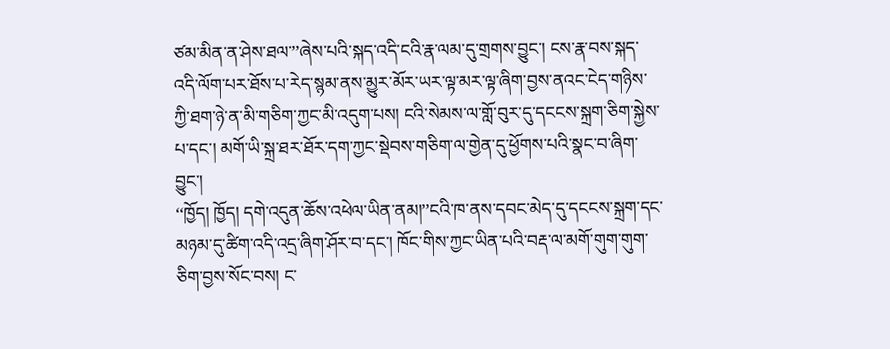ཙམ་མིན་ན་ཤེས་ཐལ་’’ཞེས་པའི་སྐད་འདི་ངའི་རྣ་ལམ་དུ་གྲགས་བྱུང་། ངས་རྣ་བས་སྐད་འདི་ལོག་པར་ཐོས་པ་རེད་སྙམ་ནས་མྱུར་མོར་ཡར་ལྟ་མར་ལྟ་ཞིག་བྱས་ནའང་ངེད་གཉིས་ཀྱི་ཐག་ཉེ་ན་མི་གཅིག་ཀྱང་མི་འདུག་པས། ངའི་སེམས་ལ་གློ་བུར་དུ་དངངས་སྐྲག་ཅིག་སྐྱེས་པ་དང་། མགོ་ཡི་སྐྲ་ཐར་ཐོར་དག་ཀྱང་སྡེབས་གཅིག་ལ་གྱེན་དུ་ཕྱོགས་པའི་སྣང་བ་ཞིག་བྱུང་།
‘‘ཁྱོད། ཁྱོད། དགེ་འདུན་ཆོས་འཕེལ་ཡིན་ནམ།’’ངའི་ཁ་ནས་དབང་མེད་དུ་དངངས་སྐྲག་དང་མཉམ་དུ་ཚིག་འདི་འདྲ་ཞིག་ཤོར་བ་དང་། ཁོང་གིས་ཀྱང་ཡིན་པའི་བརྡ་ལ་མགོ་གུག་གུག་ཅིག་བྱས་སོང་བས། ང་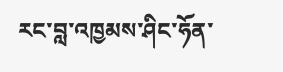རང་བླ་འཁྱམས་ཤིང་ཧོན་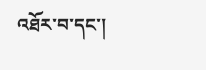འཐོར་བ་དང་།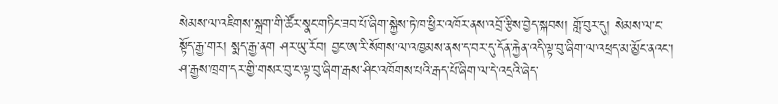སེམས་ལ་འཇིགས་སྐྲག་གི་ཚོར་སྣང་གཏིང་ཟབ་པོ་ཞིག་སྐྱེས་ཏེ་ཁ་ཕྱིར་འཁོར་ནས་འབྲོ་རྩིས་བྱེད་སྐབས། གློ་བུར་དུ། སེམས་ལ་ང་སྟོད་རྒྱ་གར། སྨད་རྒྱ་ནག ཤར་ཡུ་རོབ། བྱང་ཨ་རི་སོགས་ལ་འཁྱམས་ནས་ད་བར་དུ་དོན་རྐྱེན་འདི་ལྟ་བུ་ཞིག་ལ་འཕྲད་མ་མྱོང་ནའང་། ཤ་རྒྱས་ཁྲག་དར་གྱི་གསར་བུ་ང་ལྟ་བུ་ཞིག་རྒས་ཤིང་འཁོགས་པའི་རྒད་པོ་ཞིག་ལ་དེ་འདྲའི་ཞེད་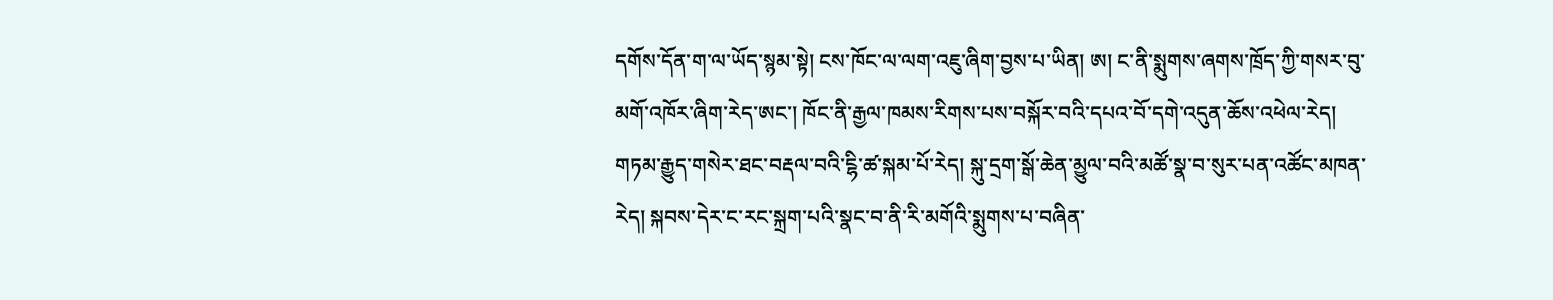དགོས་དོན་ག་ལ་ཡོད་སྙམ་སྟེ། ངས་ཁོང་ལ་ལག་འཇུ་ཞིག་བྱས་པ་ཡིན། ཨ། ང་ནི་སྨུགས་ཞགས་ཁྲོད་ཀྱི་གསར་བུ་མགོ་འཁོར་ཞིག་རེད་ཨང་། ཁོང་ནི་རྒྱལ་ཁམས་རིགས་པས་བསྐོར་བའི་དཔའ་བོ་དགེ་འདུན་ཆོས་འཕེལ་རེད། གཏམ་རྒྱུད་གསེར་ཐང་བརྡལ་བའི་ངྷི་ཚ་སྐམ་པོ་རེད། སྐུ་དྲག་སྒོ་ཆེན་མྱུལ་བའི་མཚོ་སྣ་བ་སུར་པན་འཚོང་མཁན་རེད། སྐབས་དེར་ང་རང་སྐྲག་པའི་སྣང་བ་ནི་རི་མགོའི་སྨུགས་པ་བཞིན་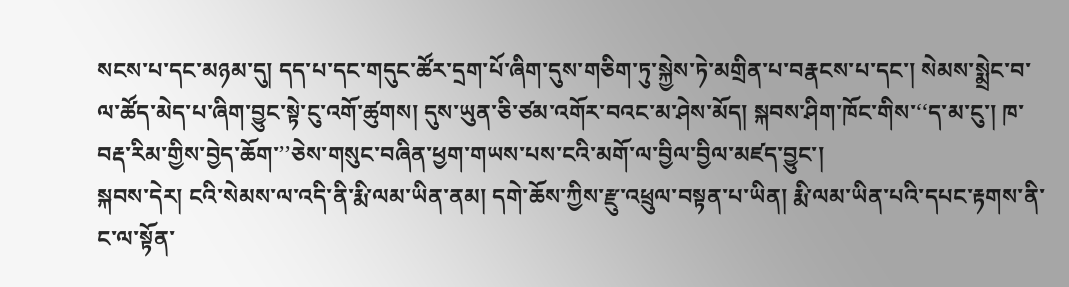སངས་པ་དང་མཉམ་དུ། དད་པ་དང་གདུང་ཚོར་དྲག་པོ་ཞིག་དུས་གཅིག་ཏུ་སྐྱེས་ཏེ་མགྲིན་པ་བརྣངས་པ་དང་། སེམས་སྨྲེང་བ་ལ་ཚོད་མེད་པ་ཞིག་བྱུང་སྟེ་ངུ་འགོ་ཚུགས། དུས་ཡུན་ཅི་ཙམ་འགོར་བའང་མ་ཤེས་མོད། སྐབས་ཤིག་ཁོང་གིས་‘‘ད་མ་ངུ་། ཁ་བརྡ་རིམ་གྱིས་བྱེད་ཆོག་’’ཅེས་གསུང་བཞིན་ཕྱག་གཡས་པས་ངའི་མགོ་ལ་བྱིལ་བྱིལ་མཛད་བྱུང་།
སྐབས་དེར། ངའི་སེམས་ལ་འདི་ནི་རྨི་ལམ་ཡིན་ནམ། དགེ་ཆོས་ཀྱིས་རྫུ་འཕྲུལ་བསྟན་པ་ཡིན། རྨི་ལམ་ཡིན་པའི་དཔང་རྟགས་ནི་ང་ལ་སྟོན་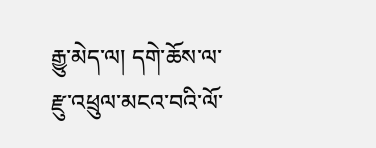རྒྱུ་མེད་ལ། དགེ་ཆོས་ལ་རྫུ་འཕྲུལ་མངའ་བའི་ལོ་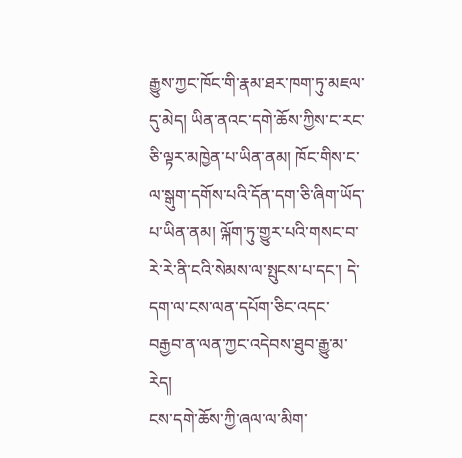རྒྱུས་ཀྱང་ཁོང་གི་རྣམ་ཐར་ཁག་ཏུ་མཇལ་དུ་མེད། ཡིན་ནའང་དགེ་ཆོས་ཀྱིས་ང་རང་ཅི་ལྟར་མཁྱེན་པ་ཡིན་ནམ། ཁོང་གིས་ང་ལ་སྒུག་དགོས་པའི་དོན་དག་ཅི་ཞིག་ཡོད་པ་ཡིན་ནམ། ལྐོག་ཏུ་གྱུར་པའི་གསང་བ་རེ་རེ་ནི་ངའི་སེམས་ལ་སྤུངས་པ་དང་། དེ་དག་ལ་ངས་ལན་དཔོག་ཅིང་འདང་བརྒྱབ་ན་ལན་ཀྱང་འདེབས་ཐུབ་རྒྱུ་མ་རེད།
ངས་དགེ་ཆོས་ཀྱི་ཞལ་ལ་མིག་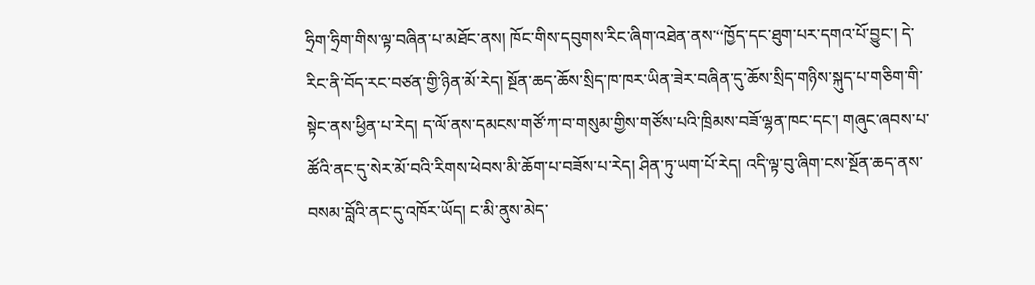ཧྲིག་ཧྲིག་གིས་ལྟ་བཞིན་པ་མཐོང་ནས། ཁོང་གིས་དབུགས་རིང་ཞིག་འཐེན་ནས་‘‘ཁྱོད་དང་ཐུག་པར་དགའ་པོ་བྱུང་། དེ་རིང་ནི་བོད་རང་བཙན་གྱི་ཉིན་མོ་རེད། སྔོན་ཆད་ཆོས་སྲིད་ཁ་ཁར་ཡིན་ཟེར་བཞིན་དུ་ཆོས་སྲིད་གཉིས་སྐུད་པ་གཅིག་གི་སྟེང་ནས་ཕྱིན་པ་རེད། ད་ལོ་ནས་དམངས་གཙོ་ཀ་བ་གསུམ་གྱིས་གཙོས་པའི་ཁྲིམས་བཟོ་ལྷན་ཁང་དང་། གཞུང་ཞབས་པ་ཚོའི་ནང་དུ་སེར་མོ་བའི་རིགས་ཕེབས་མི་ཆོག་པ་བཟོས་པ་རེད། ཤིན་ཏུ་ཡག་པོ་རེད། འདི་ལྟ་བུ་ཞིག་ངས་སྔོན་ཆད་ནས་བསམ་བློའི་ནང་དུ་འཁོར་ཡོད། ང་མི་ནུས་མེད་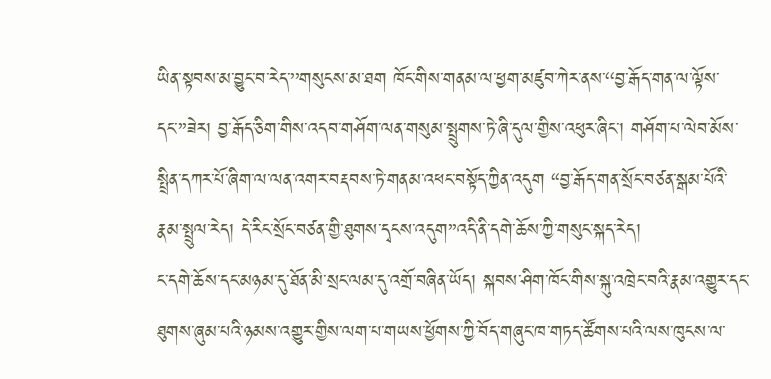ཡིན་སྟབས་མ་བྱུང་བ་རེད་’’གསུངས་མ་ཐག ཁོང་གིས་གནམ་ལ་ཕྱག་མཛུབ་ཀེར་ནས་‘‘བྱ་རྒོད་གན་ལ་ལྟོས་དང་’’ཟེར། བྱ་རྒོད་ཅིག་གིས་འདབ་གཤོག་ལན་གསུམ་སྤྲུགས་ཏེ་ཞི་དུལ་གྱིས་འཕུར་ཞིང་། གཤོག་པ་ལེབ་མོས་སྤྲིན་དཀར་པོ་ཞིག་ལ་ལན་འགར་བརྡབས་ཏེ་གནམ་འཕང་བསྟོད་ཀྱིན་འདུག ‘‘བྱ་རྒོད་གན་སྲོང་བཙན་སྒམ་པོའི་རྣམ་སྤྲུལ་རེད། དེ་རིང་སྲོང་བཙན་གྱི་ཐུགས་དྭངས་འདུག’’འདི་ནི་དགེ་ཆོས་ཀྱི་གསུང་སྐད་རེད།
ང་དགེ་ཆོས་དང་མཉམ་དུ་ཐོན་མི་སྲང་ལམ་དུ་འགྲོ་བཞིན་ཡོད། སྐབས་ཤིག་ཁོང་གིས་སྐུ་འཁྲེང་བའི་རྣམ་འགྱུར་དང་ཐུགས་ཞུམ་པའི་ཉམས་འགྱུར་གྱིས་ལག་པ་གཡས་ཕྱོགས་ཀྱི་བོད་གཞུང་ཁ་གཏད་ཚོགས་པའི་ལས་ཁུངས་ལ་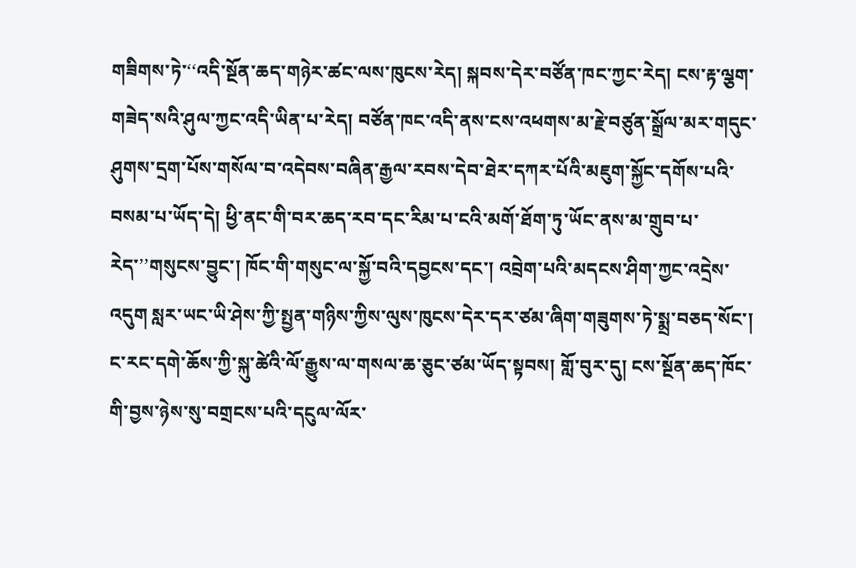གཟིགས་ཏེ་‘‘འདི་སྔོན་ཆད་གཉེར་ཚང་ལས་ཁུངས་རེད། སྐབས་དེར་བཙོན་ཁང་ཀྱང་རེད། ངས་རྟ་ལྕག་གཟེད་སའི་ཤུལ་ཀྱང་འདི་ཡིན་པ་རེད། བཙོན་ཁང་འདི་ནས་ངས་འཕགས་མ་རྗེ་བཙུན་སྒྲོལ་མར་གདུང་ཤུགས་དྲག་པོས་གསོལ་བ་འདེབས་བཞིན་རྒྱལ་རབས་དེབ་ཐེར་དཀར་པོའི་མཇུག་སྐྱོང་དགོས་པའི་བསམ་པ་ཡོད་དེ། ཕྱི་ནང་གི་བར་ཆད་རབ་དང་རིམ་པ་ངའི་མགོ་ཐོག་ཏུ་ཡོང་ནས་མ་གྲུབ་པ་རེད་’’གསུངས་བྱུང་། ཁོང་གི་གསུང་ལ་སྐྱོ་བའི་དབྱངས་དང་། འབྲེག་པའི་མདངས་ཤིག་ཀྱང་འདྲེས་འདུག སླར་ཡང་ཡི་ཤེས་ཀྱི་སྤྱན་གཉིས་ཀྱིས་ལུས་ཁུངས་དེར་དར་ཙམ་ཞིག་གཟུགས་ཏེ་སྨྲ་བཅད་སོང་།
ང་རང་དགེ་ཆོས་ཀྱི་སྐུ་ཚེའི་ལོ་རྒྱུས་ལ་གསལ་ཆ་ཅུང་ཙམ་ཡོད་སྟབས། གློ་བུར་དུ། ངས་སྔོན་ཆད་ཁོང་གི་བྱས་ཉེས་སུ་བགྲངས་པའི་དངུལ་ལོར་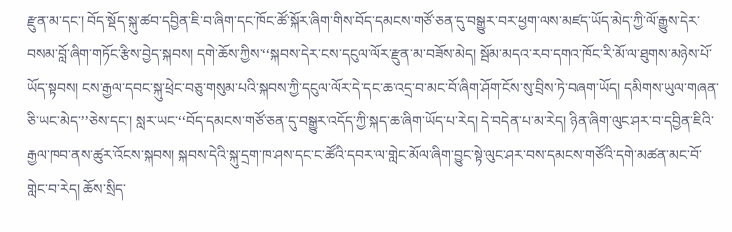རྫུན་མ་དང་། བོད་སྡོད་སྐུ་ཚབ་དབྱིན་ཇི་བ་ཞིག་དང་ཁོང་ཚོ་སྐོར་ཞིག་གིས་བོད་དམངས་གཙོ་ཅན་དུ་བསྒྱུར་བར་ཕྱག་ལས་མཛད་ཡོད་མེད་ཀྱི་ལོ་རྒྱུས་དེར་བསམ་བློ་ཞིག་གཏོང་རྩིས་བྱེད་སྐབས། དགེ་ཆོས་ཀྱིས་‘‘སྐབས་དེར་ངས་དངུལ་ལོར་རྫུན་མ་བཟོས་མེད། སྦོམ་མདའ་རབ་དགའ་ཁོང་རི་མོ་ལ་ཐུགས་མཉེས་པོ་ཡོད་སྟབས། ངས་རྒྱལ་དབང་སྐུ་ཕྲེང་བཅུ་གསུམ་པའི་སྐབས་ཀྱི་དངུལ་ལོར་དེ་དང་ཆ་འདྲ་བ་མང་བོ་ཞིག་ཤོག་ངོས་སུ་བྲིས་ཏེ་བཞག་ཡོད། དམིགས་ཡུལ་གཞན་ཅི་ཡང་མེད་’’ཅེས་དང་། སླར་ཡང་‘‘བོད་དམངས་གཙོ་ཅན་དུ་བསྒྱུར་འདོད་ཀྱི་སྐད་ཆ་ཞིག་ཡོད་པ་རེད། དེ་བདེན་པ་མ་རེད། ཉིན་ཞིག་ལུང་ཤར་བ་དབྱིན་ཇིའི་རྒྱལ་ཁབ་ནས་ཚུར་འོངས་སྐབས། སྐབས་དེའི་སྐུ་དྲག་ཁ་ཤས་དང་ང་ཚོའི་དབར་ལ་གླེང་མོལ་ཞིག་བྱུང་སྟེ་ལུང་ཤར་བས་དམངས་གཙོའི་དགེ་མཚན་མང་བོ་གླེང་བ་རེད། ཆོས་སྲིད་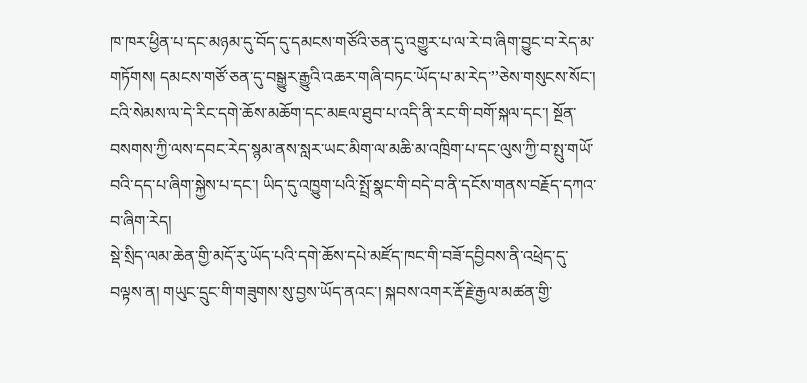ཁ་ཁར་ཕྱིན་པ་དང་མཉམ་དུ་བོད་དུ་དམངས་གཙོའི་ཅན་དུ་འགྱུར་པ་ལ་རེ་བ་ཞིག་བྱུང་བ་རེད་མ་གཏོགས། དམངས་གཙོ་ཅན་དུ་བསྒྱུར་རྒྱུའི་འཆར་གཞི་བཏང་ཡོད་པ་མ་རེད་’’ཅེས་གསུངས་སོང་། ངའི་སེམས་ལ་དེ་རིང་དགེ་ཆོས་མཆོག་དང་མཇལ་ཐུབ་པ་འདི་ནི་རང་གི་བགོ་སྐལ་དང་། སྔོན་བསགས་ཀྱི་ལས་དབང་རེད་སྙམ་ནས་སླར་ཡང་མིག་ལ་མཆི་མ་འཁྲིག་པ་དང་ལུས་ཀྱི་བ་སྤུ་གཡོ་བའི་དད་པ་ཞིག་སྐྱེས་པ་དང་། ཡིད་དུ་འཁྱུག་པའི་སྤྲོ་སྣང་གི་བདེ་བ་ནི་དངོས་གནས་བརྗོད་དཀའ་བ་ཞིག་རེད།
སྡེ་སྲིད་ལམ་ཆེན་གྱི་མདོ་རུ་ཡོད་པའི་དགེ་ཆོས་དཔེ་མཛོད་ཁང་གི་བཟོ་དབྱིབས་ནི་འཕྲེད་དུ་
བལྟས་ན། གཡུང་དྲུང་གི་གཟུགས་སུ་བྱས་ཡོད་ནའང་། སྐབས་འགར་རྡོ་རྗེ་རྒྱལ་མཚན་གྱི་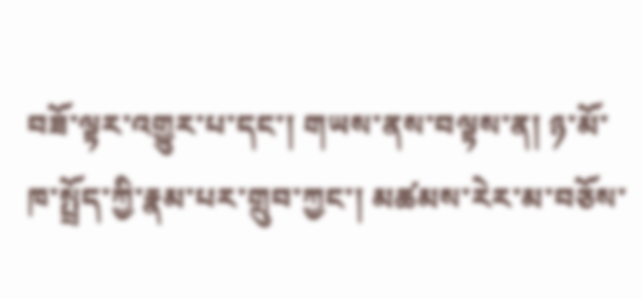བཟོ་ལྟར་འགྱུར་པ་དང་། གཡས་ནས་བལྟས་ན། ཉ་མོ་ཁ་སྤྲོད་ཀྱི་རྣམ་པར་གྲུབ་ཀྱང་། མཚམས་རེར་མ་བཅོས་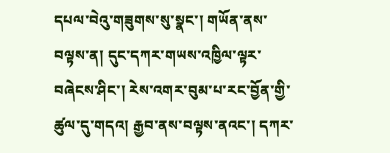དཔལ་བེའུ་གཟུགས་སུ་སྣང་། གཡོན་ནས་བལྟས་ན། དུང་དཀར་གཡས་འཁྱིལ་ལྟར་བཞེངས་ཤིང་། རེས་འགར་བུམ་པ་རང་བྱོན་གྱི་ཚུལ་དུ་གདའ། རྒྱབ་ནས་བལྟས་ནའང་། དཀར་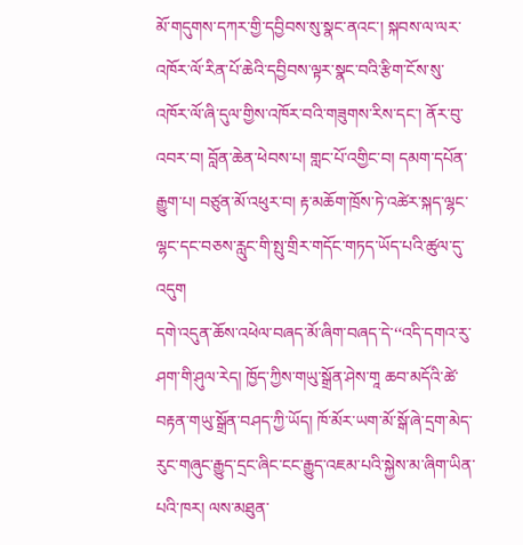མོ་གདུགས་དཀར་གྱི་དབྱིབས་སུ་སྣང་ནའང་། སྐབས་ལ་ལར་འཁོར་ལོ་རིན་པོ་ཆེའི་དབྱིབས་ལྟར་སྣང་བའི་རྩིག་ངོས་སུ་འཁོར་ལོ་ཞི་དུལ་གྱིས་འཁོར་བའི་གཟུགས་རིས་དང་། ནོར་བུ་འབར་བ། བློན་ཆེན་ཕེབས་པ། གླང་པོ་འགྱིང་བ། དམག་དཔོན་རྒྱུག་པ། བཙུན་མོ་འཕུར་བ། རྟ་མཆོག་ཁྲོས་ཏེ་འཚེར་སྐད་ལྷང་ལྷང་དང་བཅས་རླུང་གི་སྤུ་གྲིར་གདོང་གཏད་ཡོད་པའི་ཚུལ་དུ་འདུག
དགེ་འདུན་ཆོས་འཕེལ་བཞད་མོ་ཞིག་བཞད་དེ་‘‘འདི་དགའ་རུ་ཤག་གི་ཤུལ་རེད། ཁྱོད་ཀྱིས་གཡུ་སྒྲོན་ཤེས་གཱ ཆབ་མདོའི་ཚེ་བརྟན་གཡུ་སྒྲོན་བཤད་ཀྱི་ཡོད། ཁོ་མོར་ཡག་མོ་སྒོ་ཞེ་དྲག་མེད་རུང་གཞུང་རྒྱུད་དྲང་ཞིང་ངང་རྒྱུད་འཇམ་པའི་སྐྱེས་མ་ཞིག་ཡིན་པའི་ཁར། ལས་མཐུན་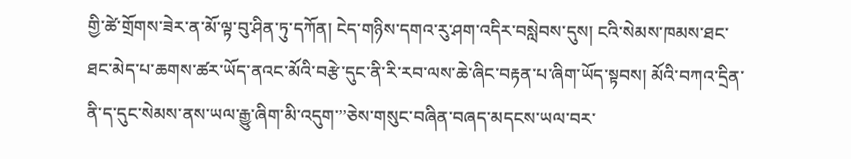གྱི་ཚེ་གྲོགས་ཟེར་ན་མོ་ལྟ་བུ་ཤིན་ཏུ་དཀོན། ངེད་གཉིས་དགའ་རུ་ཤག་འདིར་བསླེབས་དུས། ངའི་སེམས་ཁམས་ཐང་ཐང་མེད་པ་ཆགས་ཚར་ཡོད་ནའང་མོའི་བརྩེ་དུང་ནི་རི་རབ་ལས་ཆེ་ཞིང་བརྟན་པ་ཞིག་ཡོད་སྟབས། མོའི་བཀའ་དྲིན་ནི་ད་དུང་སེམས་ནས་ཡལ་རྒྱུ་ཞིག་མི་འདུག་’’ཅེས་གསུང་བཞིན་བཞད་མདངས་ཡལ་བར་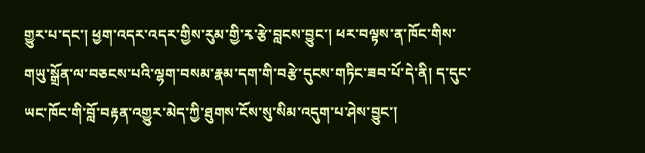གྱུར་པ་དང་། ཕྱག་འདར་འདར་གྱིས་རུམ་གྱི་རྭ་རྩེ་བླངས་བྱུང་། ཕར་བལྟས་ན་ཁོང་གིས་གཡུ་སྒྲོན་ལ་བཅངས་པའི་ལྷག་བསམ་རྣམ་དག་གི་བརྩེ་དུངས་གཏིང་ཟབ་པོ་དེ་ནི། ད་དུང་ཡང་ཁོང་གི་བློ་བརྟན་འགྱུར་མེད་ཀྱི་ཐུགས་ངོས་སུ་སིམ་འདུག་པ་ཤེས་བྱུང་།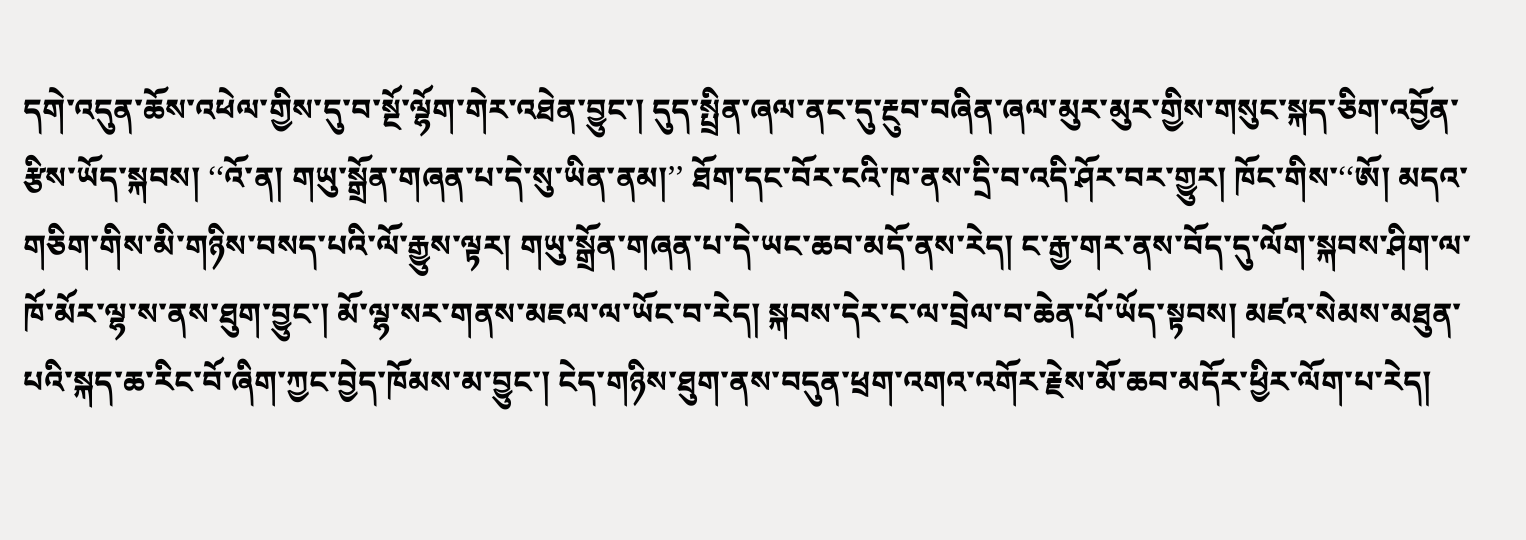དགེ་འདུན་ཆོས་འཕེལ་གྱིས་དུ་བ་སྔོ་ལྷོག་གེར་འཐེན་བྱུང་། དུད་སྤྲིན་ཞལ་ནང་དུ་རྔུབ་བཞིན་ཞལ་མུར་མུར་གྱིས་གསུང་སྐད་ཅིག་འབྱོན་རྩིས་ཡོད་སྐབས། ‘‘འོ་ན། གཡུ་སྒྲོན་གཞན་པ་དེ་སུ་ཡིན་ནམ།’’ ཐོག་དང་བོར་ངའི་ཁ་ནས་དྲི་བ་འདི་ཤོར་བར་གྱུར། ཁོང་གིས་‘‘ཨོ། མདའ་གཅིག་གིས་མི་གཉིས་བསད་པའི་ལོ་རྒྱུས་ལྟར། གཡུ་སྒྲོན་གཞན་པ་དེ་ཡང་ཆབ་མདོ་ནས་རེད། ང་རྒྱ་གར་ནས་བོད་དུ་ལོག་སྐབས་ཤིག་ལ་ཁོ་མོར་ལྷ་ས་ནས་ཐུག་བྱུང་། མོ་ལྷ་སར་གནས་མཇལ་ལ་ཡོང་བ་རེད། སྐབས་དེར་ང་ལ་བྲེལ་བ་ཆེན་པོ་ཡོད་སྟབས། མཛའ་སེམས་མཐུན་པའི་སྐད་ཆ་རིང་བོ་ཞིག་ཀྱང་བྱེད་ཁོམས་མ་བྱུང་། ངེད་གཉིས་ཐུག་ནས་བདུན་ཕྲག་འགའ་འགོར་རྗེས་མོ་ཆབ་མདོར་ཕྱིར་ལོག་པ་རེད།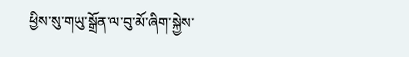ཕྱིས་སུ་གཡུ་སྒྲོན་ལ་བུ་མོ་ཞིག་སྐྱེས་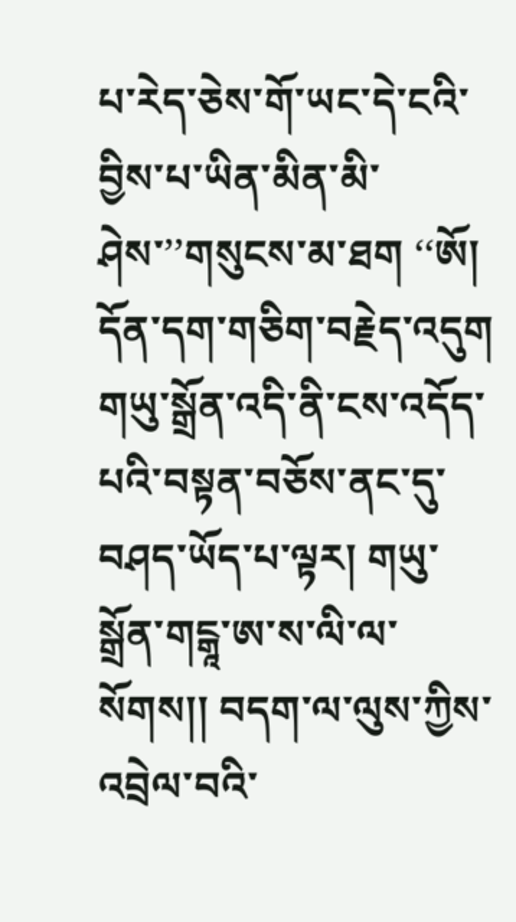པ་རེད་ཅེས་གོ་ཡང་དེ་ངའི་བྱིས་པ་ཡིན་མིན་མི་ཤེས་’’གསུངས་མ་ཐག ‘‘ཨོ། དོན་དག་གཅིག་བརྗེད་འདུག གཡུ་སྒྲོན་འདི་ནི་ངས་འདོད་པའི་བསྟན་བཅོས་ནང་དུ་བཤད་ཡོད་པ་ལྟར། གཡུ་སྒྲོན་གངྒཱ་ཨ་ས་ལི་ལ་སོགས།། བདག་ལ་ལུས་ཀྱིས་འབྲེལ་བའི་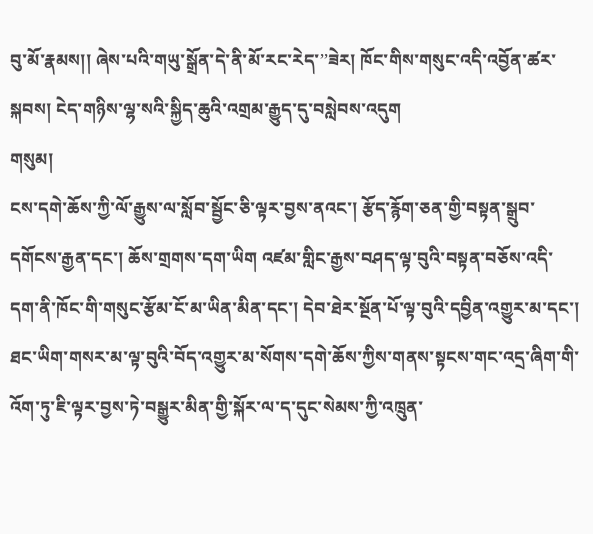བུ་མོ་རྣམས།། ཞེས་པའི་གཡུ་སྒྲོན་དེ་ནི་མོ་རང་རེད་’’ཟེར། ཁོང་གིས་གསུང་འདི་འབྱོན་ཚར་སྐབས། ངེད་གཉིས་ལྷ་སའི་སྐྱིད་ཆུའི་འགྲམ་རྒྱུད་དུ་བསླེབས་འདུག
གསུམ།
ངས་དགེ་ཆོས་ཀྱི་ལོ་རྒྱུས་ལ་སློབ་སྦྱོང་ཅི་ལྟར་བྱས་ནའང་། རྩོད་རྙོག་ཅན་གྱི་བསྟན་སྒྲུབ་དགོངས་རྒྱན་དང་། ཆོས་གྲགས་དག་ཡིག འཛམ་གླིང་རྒྱས་བཤད་ལྟ་བུའི་བསྟན་བཅོས་འདི་དག་ནི་ཁོང་གི་གསུང་རྩོམ་ངོ་མ་ཡིན་མིན་དང་། དེབ་ཐེར་སྔོན་པོ་ལྟ་བུའི་དབྱིན་འགྱུར་མ་དང་། ཐང་ཡིག་གསར་མ་ལྟ་བུའི་བོད་འགྱུར་མ་སོགས་དགེ་ཆོས་ཀྱིས་གནས་སྟངས་གང་འདྲ་ཞིག་གི་འོག་ཏུ་ཇི་ལྟར་བྱས་ཏེ་བསྒྱུར་མིན་གྱི་སྐོར་ལ་ད་དུང་སེམས་ཀྱི་འཁྲུན་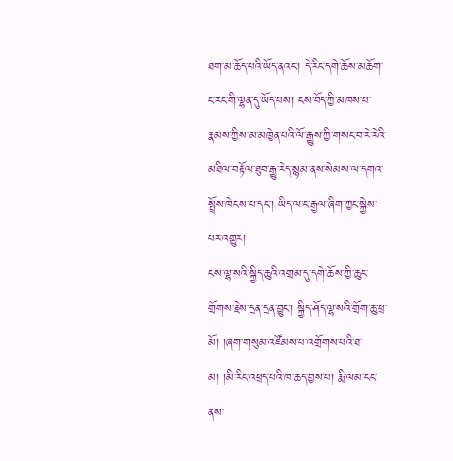ཐག་མ་ཆོད་པའི་ཡོད་ནའང་། དེ་རིང་དགེ་ཆོས་མཆོག་ང་རང་གི་ལྷན་དུ་ཡོད་པས། ངས་བོད་ཀྱི་མཁས་པ་རྣམས་ཀྱིས་མ་མཁྱེན་པའི་ལོ་རྒྱུས་ཀྱི་གསང་བ་རེ་རེའི་མཐིལ་བརྟོལ་ཐུབ་རྒྱུ་རེད་སྙམ་ནས་སེམས་ལ་དགའ་སྤྲོས་ཁེངས་པ་དང་། ཡིད་ལ་ང་རྒྱལ་ཞིག་ཀྱང་སྐྱེས་པར་འགྱུར།
ངས་ལྷ་སའི་སྐྱིད་ཆུའི་འགྲམ་དུ་དགེ་ཆོས་ཀྱི་ཆུང་གྲོགས་རྗེས་དྲན་དྲན་བྱུང་། སྐྱིད་ཤོད་ལྷ་སའི་གྲོག་ཆུ་ཕྲ་མོ། །ཞག་གསུམ་འཛོམས་པ་འགྲོགས་པའི་ཐ་མ། །མི་རིང་འཕྲད་པའི་ཁ་ཆད་བྱས་པ། རྨི་ལམ་ངང་ནས་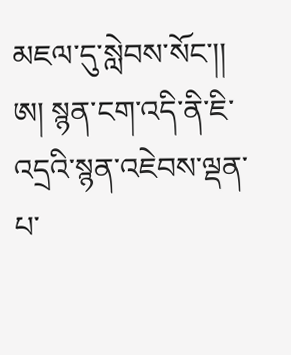མཇལ་དུ་སླེབས་སོང་།། ཨ། སྙན་ངག་འདི་ནི་ཇི་འདྲའི་སྙན་འཇེབས་ལྡན་པ་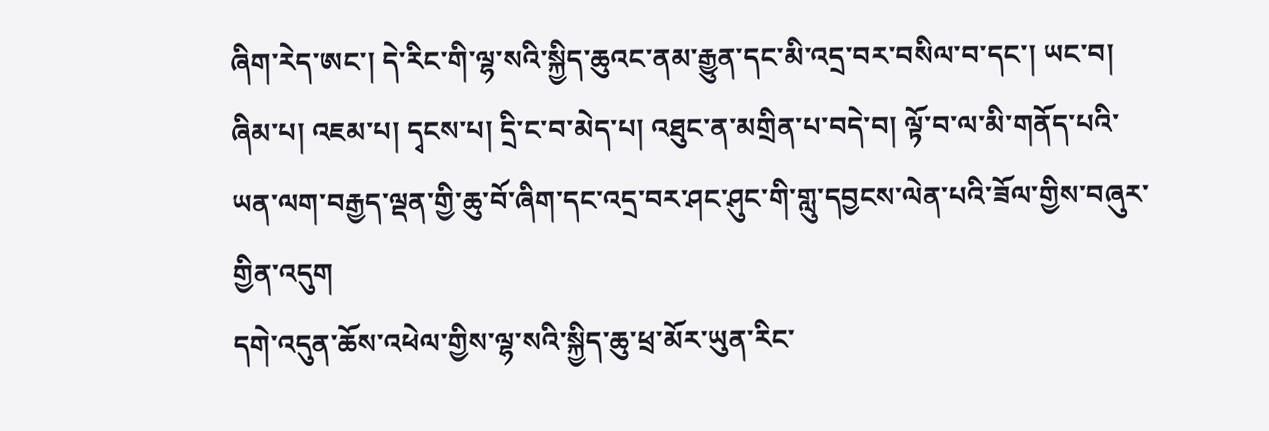ཞིག་རེད་ཨང་། དེ་རིང་གི་ལྷ་སའི་སྐྱིད་ཆུའང་ནམ་རྒྱུན་དང་མི་འདྲ་བར་བསིལ་བ་དང་། ཡང་བ། ཞིམ་པ། འཇམ་པ། དྭངས་པ། དྲི་ང་བ་མེད་པ། འཐུང་ན་མགྲིན་པ་བདེ་བ། ལྟོ་བ་ལ་མི་གནོད་པའི་ཡན་ལག་བརྒྱད་ལྡན་གྱི་ཆུ་བོ་ཞིག་དང་འདྲ་བར་ཤང་ཤུང་གི་གླུ་དབྱངས་ལེན་པའི་ཟོལ་གྱིས་བཞུར་གྱིན་འདུག
དགེ་འདུན་ཆོས་འཕེལ་གྱིས་ལྷ་སའི་སྐྱིད་ཆུ་ཕྲ་མོར་ཡུན་རིང་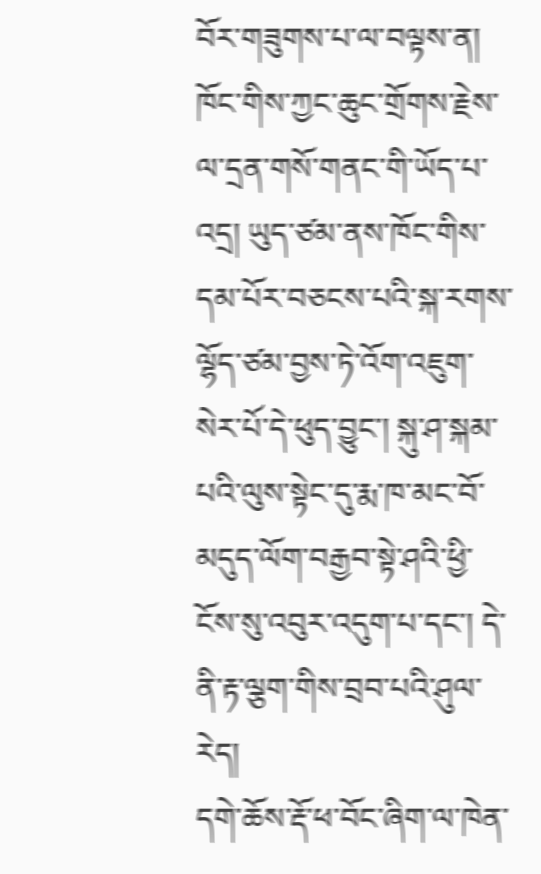བོར་གཟུགས་པ་ལ་བལྟས་ན། ཁོང་གིས་ཀྱང་ཆུང་གྲོགས་རྗེས་ལ་དྲན་གསོ་གནང་གི་ཡོད་པ་འདྲ། ཡུད་ཙམ་ནས་ཁོང་གིས་དམ་པོར་བཅངས་པའི་སྐ་རགས་ལྷོད་ཙམ་བྱས་ཏེ་འོག་འཇུག་སེར་པོ་དེ་ཕུད་བྱུང་། སྐུ་ཤ་སྐམ་པའི་ལུས་སྟེང་དུ་རྨ་ཁ་མང་བོ་མདུད་ལོག་བརྒྱབ་སྟེ་ཤའི་ཕྱི་ངོས་སུ་འབུར་འདུག་པ་དང་། དེ་ནི་རྟ་ལྕག་གིས་བྲབ་པའི་ཤུལ་རེད།
དགེ་ཆོས་རྡོ་ཕ་བོང་ཞིག་ལ་ཁེན་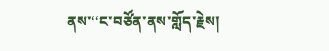ནས་‘‘ང་བཙོན་ནས་གློད་རྗེས།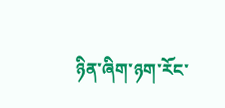ཉིན་ཞིག་ཉག་རོང་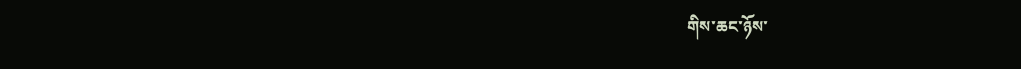གིས་ཆང་ཉོས་